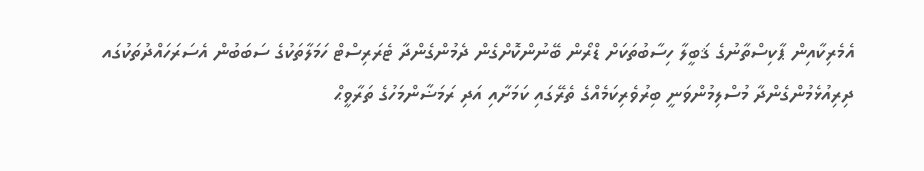އެމެރިކާއިން ޕާކިސްތާނުގެ ޤަބީލާ ހިސާބުތަކަށް ޑްރޯން ބޭނުންކޮށްގެން ދެމުންގެންދާ ޓެރަރިސްޓް ހަމަލާތަކުގެ ސަބަބުން އެސަރަހައްދުތަކުގައ ދިރިއުޅެމުންގެންދާ މުސްލިމުންވަނީ ބިރުވެރިކަމެއްގެ ތެރޭގައި ކަމަށާއި އަދި ރަމަޟާންމަހުގެ ތަރާވީޙް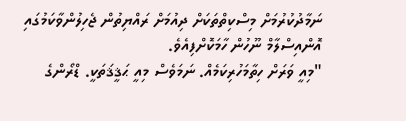ނަމާދުކުރުމަށް މިސްކިތްތަކަށް ދިއުމަށް ރައްޔިތުން ޖެހިލުންވާކަމުގައި އޮންއިސްލާމް ނޫހުން ހާމަކޮށްފިއެވެ.
"މިއީ ވަރަށް ހިތާމަހުރިކަމެއް. ނަމަވެސް މިއީ ޙަޤީޤަތަކީ. ޑްރޯންގެ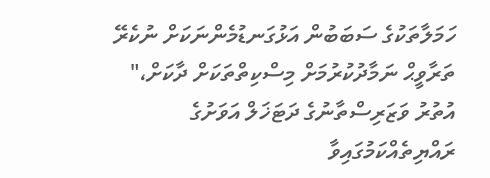ހަމަލާތަކުގެ ސަބަބުން އަޅުގަނޑުމެންނަކަށް ނުކެރޭ ތަރާވީޙް ނަމާދުކުރުމަށް މިސްކިތްތަކަށް ދާކަށް،" އުތުރު ވަޒަރިސްތާނުގެ ދަޓަޚަލް އަވަށުގެ ރައްޔިތެއްކަމުގައިވާ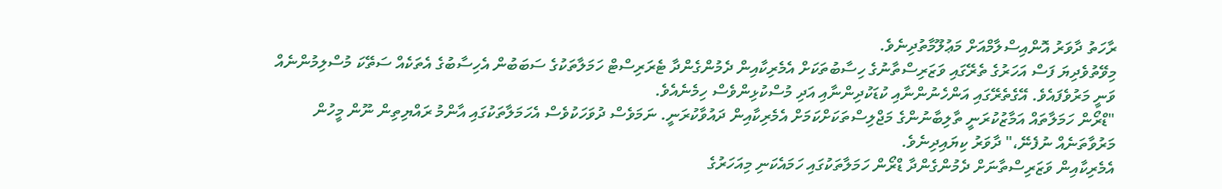ރާހަތު ދާވަރު އޮންއިސްލާމްއަށް މަޢުލޫމާތުދިނެވެ.
މިވޭތުވެދިޔަ ފަސް އަހަރުގެ ތެރޭގައި ވަޒަރިސްތާނުގެ ހިސާބުތަކަށް އެމެރިކާއިން ދެމުންގެންދާ ޓެރަރިސްޓް ހަމަލާތަކުގެ ސަބަބުން އެހިސާބުގެ އެތަކެއް ސަތޭކަ މުސްލިމުންނެއް ވަނީ މަރުވެފައެވެ. އޭގެތެރޭގައި އަންހެނުންނާއި ކުޑަކުދިންނާއި އަދި މުސްކުޅިންވެސް ހިމެނެއެވެ.
"ޑްރޯން ހަމަލާތައް އަމާޒުކުރަނީ ތާލިބާނުންގެ މަޖްލިސްތަކަށްކަމަށް އެމެރިކާއިން ދައުވާކުރަނީ. ނަމަވެސް ދުވަހަކުވެސް އެހަމަލާތަކުގައި އާންމު ރައްޔިތިން ނޫން މީހުން މަރުވާތަނެއް ނުފެނޭ،" ދާވަރު ކިޔައިދިނެވެ.
އެމެރިކާއިން ވަޒަރިސްތާނަށް ދެމުންގެންދާ ޑްރޯން ހަމަލާތަކުގައި ހަމައެކަނި މިއަހަރުގެ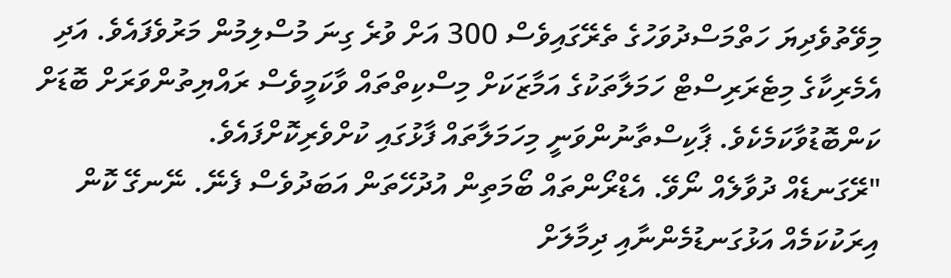މިވޭތުވެދިޔަ ހަތްމަސްދުވަހުގެ ތެރޭގައިވެސް 300 އަށް ވުރެ ގިނަ މުސްލިމުން މަރުވެފައެވެ. އަދި އެމެރިކާގެ މިޓެރަރިސްޓް ހަމަލާތަކުގެ އަމާޒަކަށް މިސްކިތްތައް ވާކަމީވެސް ރައްޔިތުންވަރަށް ބޮޑަށް ކަންބޮޑުވާކަމެކެވެ. ޕާކިސްތާނުންވަނީ މިހަމަލާތައް ފާޅުގައި ކުށްވެރިކޮށްފައެވެ.
"ރޭގަނޑެއް ދުވާލެއް ނޯވޭ. އެޑްރޯންތައް ބޯމަތިން އުދުހޭތަން އަބަދުވެސް ފެނޭ. ނޭނގޭ ކޮން އިރަކުކަމެއް އަޅުގަނޑުމެންނާއި ދިމާލަށް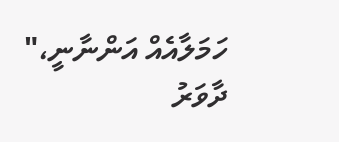ހަމަލާއެއް އަންނާނީ،" ދާވަރު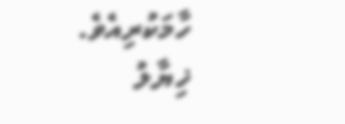ހާމަކުރިއެވެ.
ޚިޔާލު